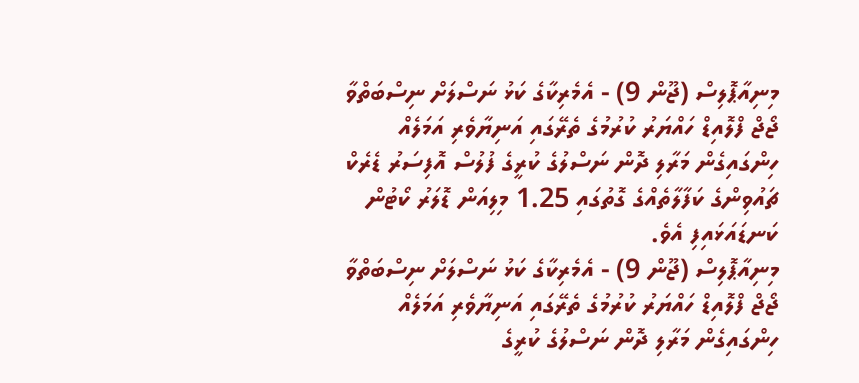މިނިއާޕޮލިސް (ޖޫން 9) - އެމެރިކާގެ ކަޅު ނަސްލަށް ނިސްބަތްވާ ޖޯޖް ފްލޮއިޑް ހައްޔަރު ކުރުމުގެ ތެރޭގައި އަނިޔާވެރި އަމަލެއް ހިންގައިގެން މަރާލި ދޮން ނަސްލުގެ ކުރީގެ ފުލުސް އޮފިސަރު ޑެރެކް ޗައުވިންގެ ކަފާލާތެއްގެ ގޮތުގައި 1.25 މިލިއަން ޑޮލަރު ކޯޓުން ކަނޑައަޅައިފި އެވެ.
މިނިއާޕޮލިސް (ޖޫން 9) - އެމެރިކާގެ ކަޅު ނަސްލަށް ނިސްބަތްވާ ޖޯޖް ފްލޮއިޑް ހައްޔަރު ކުރުމުގެ ތެރޭގައި އަނިޔާވެރި އަމަލެއް ހިންގައިގެން މަރާލި ދޮން ނަސްލުގެ ކުރީގެ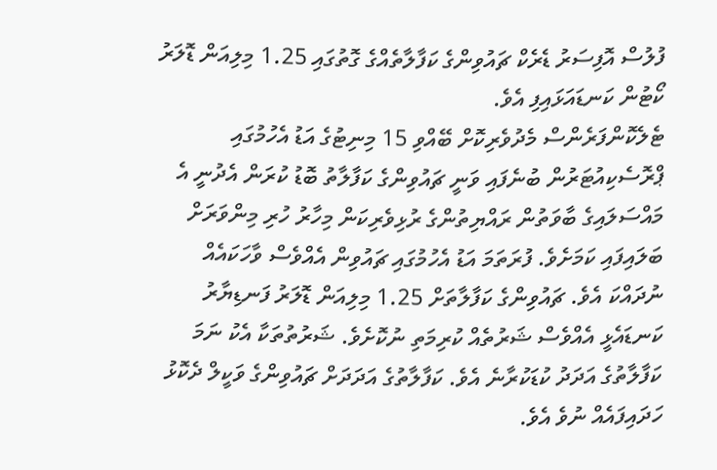ފުލުސް އޮފިސަރު ޑެރެކް ޗައުވިންގެ ކަފާލާތެއްގެ ގޮތުގައި 1.25 މިލިއަން ޑޮލަރު ކޯޓުން ކަނޑައަޅައިފި އެވެ.
ޓެލެކޮންފަރެންސް މެދުވެރިކޮށް ބޭއްވި 15 މިނިޓުގެ އަޑު އެހުމުގައި ޕްރޮސެކިއުޓަރުން ބުނެފައި ވަނީ ޗައުވިންގެ ކަފާލާތު ބޮޑު ކުރަން އެދުނީ އެ މައްސަލައިގެ ބާވަތުން ރައްޔިތުންގެ ރުޅިވެރިކަން މިހާރު ހުރި މިންވަރަށް ބަލައިފައި ކަމަށެވެ. ފުރަތަމަ އަޑު އެހުމުގައި ޗައުވިން އެއްވެސް ވާހަކައެއް ނުދައްކަ އެވެ. ޗައުވިންގެ ކަފާލާތަށް 1.25 މިލިއަން ޑޮލަރު ފަނޑިޔާރު ކަނޑައެޅީ އެއްވެސް ޝަރުތެއް ކުރިމަތި ނުކޮށެވެ. ޝަރުތުތަކާ އެކު ނަމަ ކަފާލާތުގެ އަދަދު ކުޑަކުރާނެ އެވެ. ކަފާލާތުގެ އަދަދަށް ޗައުވިންގެ ވަކީލް ދެކޮޅު ހަދައިފައެއް ނުވެ އެވެ.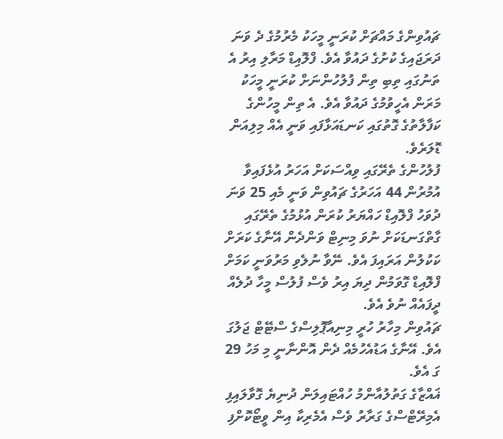ޗައުވިންގެ މައްޗަށް ކުރަނީ މީހަކު މެރުމުގެ ދެ ވަނަ ދަރަޖައިގެ ކުށުގެ ދައުވާ އެވެ. ފްލޮއިޑް މަރާލި އިރު އެ ތަނުގައި ތިބި ތިން ފުލުހުންނަށް ކުރަނީ މީހަކު މަރަން އެހީވުމުގެ ދައުވާ އެވެ. އެ ތިން މީހުންގެ ކަފާލާތުގެ ގޮތުގައި ކަނޑައަޅާފައި ވަނީ އެއް މިލިއަން ޑޮލަރެވެ.
ފުލުހުންގެ ތެރޭގައި ވިއްސަކަށް އަހަރު އުޅެފައިވާ އުމުރުން 44 އަހަރުގެ ޗައުވިން ވަނީ މެއި 25 ވަނަ ދުވަހު ފްލޮއިޑް ހައްޔަރު ކުރަން އުޅުމުގެ ތެރޭގައި ގާތްގަނޑަކަށް ނުވަ މިނިޓް ވަންދެން އޭނާގެ ކަރަށް ކަކުލުން އަރައިފަ އެވެ. ނޭވާ ނުލެވި މަރުވަނީ ކަމަށް ފްލޮއިޑް ގޮވަމުން ދިޔަ އިރު ވެސް ފުލުސް މީހާ ދުލެއް ދީފައެއް ނުވެ އެވެ.
ޗައުވިން މިހާރު ހުރީ މިނިއާޕޮލިސްގެ ސްޓޭޓް ޖަލުގަ އެވެ. އޭނާގެ އަޑުއެހުމެއް ދެން އޮންނާނީ މި މަހު 29 ގަ އެވެ.
ޣައްޒާގެ ގަތުލުއާންމު ހުއްޓައިލަން ދުނިޔެ ގޮވާލައިފި
އެމިރޭޓްސްގެ ގަރާރު ވެސް އެމެރިކާ އިން ވީޓޯކޮށްފި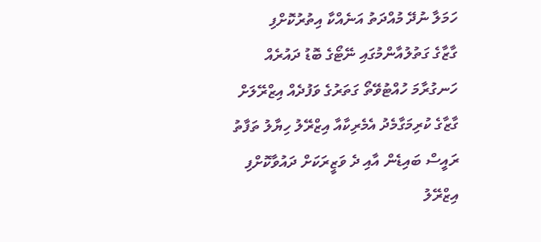ހަމަލާ ނުދޭ މުއްދަތު އަނެއްކާ އިތުރުކޮށްފި
ގާޒާގެ ގަތުލުއާންމުގައި ނޭޓޯގެ ބޮޑު ދައުރެއް
ހަނގުރާމަ ހުއްޓުވޭތޯ ގަތަރުގެ ވަފުދެއް އިޒްރޭލަށް
ގާޒާގެ ކުރިމަގާމެދު އެމެރިކާއާ އިޒްރޭލު ހިޔާލު ތަފާތު
ރައީސް ބައިޑެން އާއި ދެ ވަޒީރަކަށް ދައުވާކޮށްފި
އިޒްރޭލު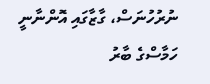ނުރުހުނަސް، ގާޒާގައި އޮންނާނީ ހަމާސްގެ ބާރު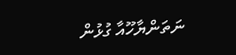ނަތަންޔާހޫއާ ގުޅުން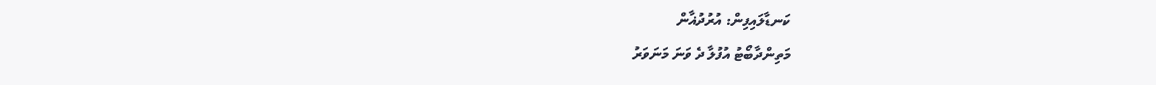ކަނޑާލައިފިން: އުރުދުޣާން
މަތިންދާބޯޓު އުފުލާ ދެ ވަނަ މަނަވަރު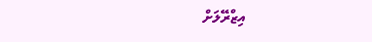އިޒްރޭލަށް